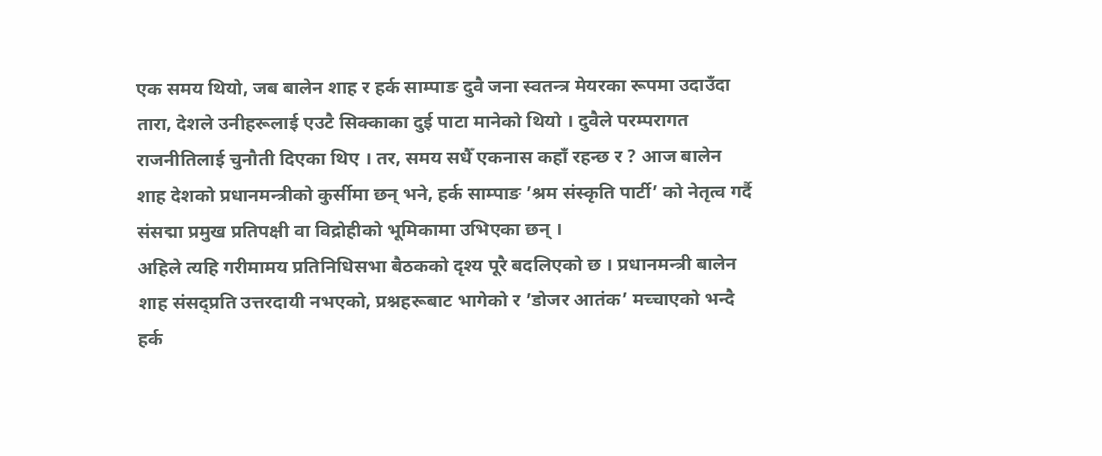एक समय थियो, जब बालेन शाह र हर्क साम्पाङ दुवै जना स्वतन्त्र मेयरका रूपमा उदाउँदा तारा, देशले उनीहरूलाई एउटै सिक्काका दुई पाटा मानेको थियो । दुवैले परम्परागत राजनीतिलाई चुनौती दिएका थिए । तर, समय सधैँ एकनास कहाँ रहन्छ र ? आज बालेन शाह देशको प्रधानमन्त्रीको कुर्सीमा छन् भने, हर्क साम्पाङ ’श्रम संस्कृति पार्टी’ को नेतृत्व गर्दै संसद्मा प्रमुख प्रतिपक्षी वा विद्रोहीको भूमिकामा उभिएका छन् ।
अहिले त्यहि गरीमामय प्रतिनिधिसभा बैठकको दृश्य पूरै बदलिएको छ । प्रधानमन्त्री बालेन शाह संसद्प्रति उत्तरदायी नभएको, प्रश्नहरूबाट भागेको र ’डोजर आतंक’ मच्चाएको भन्दै हर्क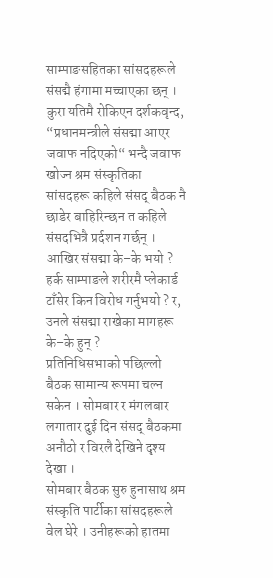साम्पाङसहितका सांसदहरूले संसद्मै हंगामा मच्चाएका छन् । कुरा यतिमै रोकिएन दर्शकवृन्द, “प्रधानमन्त्रीले संसद्मा आएर जवाफ नदिएको“ भन्दै जवाफ खोज्न श्रम संस्कृतिका सांसदहरू कहिले संसद् बैठक नै छाडेर बाहिरिन्छन त कहिले संसदभित्रै प्रर्दशन गर्छन् ।
आखिर संसद्मा के–के भयो ? हर्क साम्पाङले शरीरमै प्लेकार्ड टाँसेर किन विरोध गर्नुभयो ? र, उनले संसद्मा राखेका मागहरू के–के हुन् ?
प्रतिनिधिसभाको पछिल्लो बैठक सामान्य रूपमा चल्न सकेन । सोमबार र मंगलबार लगातार दुई दिन संसद् बैठकमा अनौठो र विरलै देखिने दृश्य देखा ।
सोमबार बैठक सुरु हुनासाथ श्रम संस्कृति पार्टीका सांसदहरूले वेल घेरे । उनीहरूको हातमा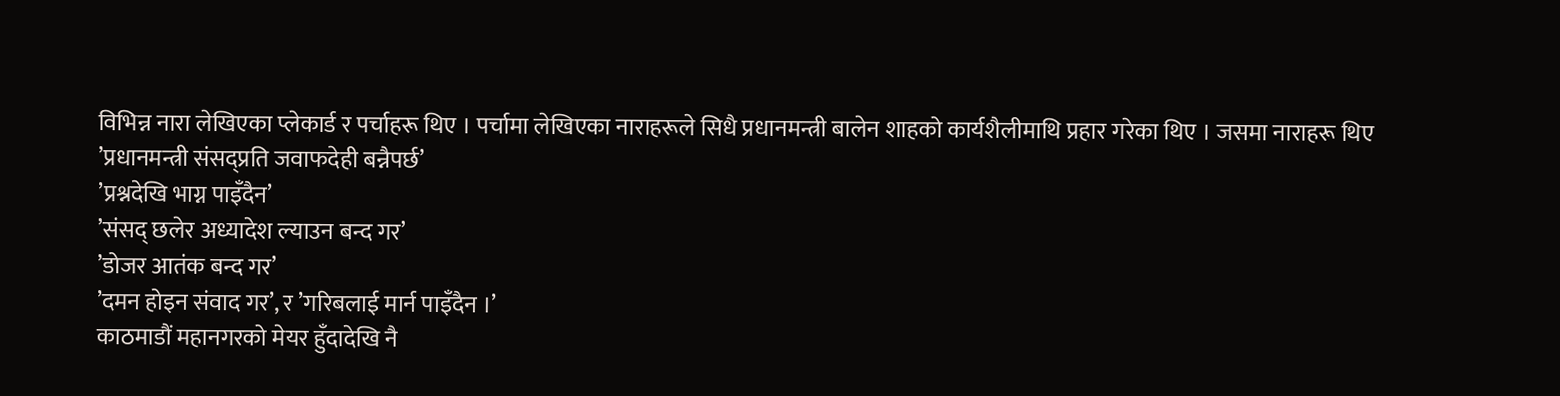विभिन्न नारा लेखिएका प्लेकार्ड र पर्चाहरू थिए । पर्चामा लेखिएका नाराहरूले सिधै प्रधानमन्त्री बालेन शाहको कार्यशैलीमाथि प्रहार गरेका थिए । जसमा नाराहरू थिए
’प्रधानमन्त्री संसद्प्रति जवाफदेही बन्नैपर्छ’
’प्रश्नदेखि भाग्न पाइँदैन’
’संसद् छलेर अध्यादेश ल्याउन बन्द गर’
’डोजर आतंक बन्द गर’
’दमन होइन संवाद गर’, र ’गरिबलाई मार्न पाइँदैन ।’
काठमाडौं महानगरको मेयर हुँदादेखि नै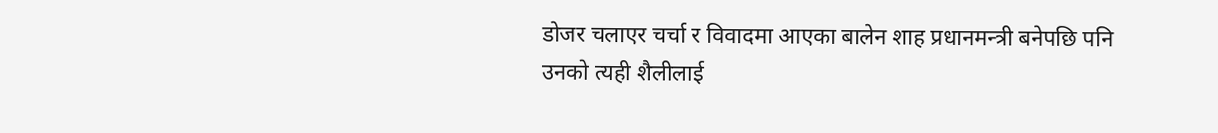डोजर चलाएर चर्चा र विवादमा आएका बालेन शाह प्रधानमन्त्री बनेपछि पनि उनको त्यही शैलीलाई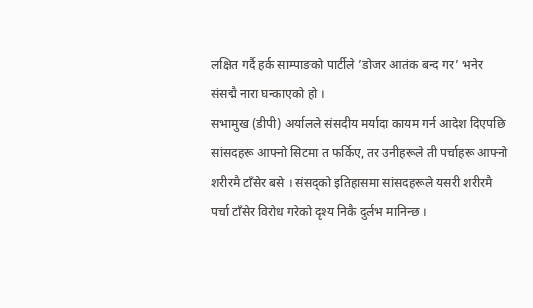लक्षित गर्दै हर्क साम्पाङको पार्टीले ’डोजर आतंक बन्द गर’ भनेर संसद्मै नारा घन्काएको हो ।
सभामुख (डीपी) अर्यालले संसदीय मर्यादा कायम गर्न आदेश दिएपछि सांसदहरू आफ्नो सिटमा त फर्किए, तर उनीहरूले ती पर्चाहरू आफ्नो शरीरमै टाँसेर बसे । संसद्को इतिहासमा सांसदहरूले यसरी शरीरमै पर्चा टाँसेर विरोध गरेको दृश्य निकै दुर्लभ मानिन्छ ।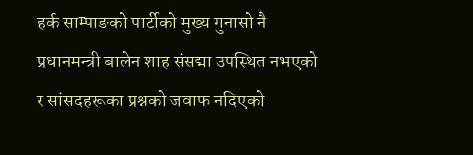हर्क साम्पाङको पार्टीको मुख्य गुनासो नै प्रधानमन्त्री बालेन शाह संसद्मा उपस्थित नभएको र सांसदहरूका प्रश्नको जवाफ नदिएको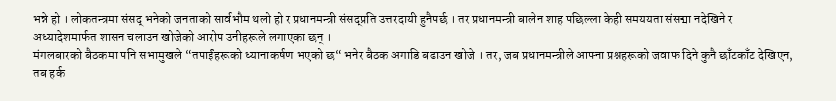भन्ने हो । लोकतन्त्रमा संसद् भनेको जनताको सार्वभौम थलो हो र प्रधानमन्त्री संसद्प्रति उत्तरदायी हुनैपर्छ । तर प्रधानमन्त्री बालेन शाह पछिल्ला केही समययता संसद्मा नदेखिने र अध्यादेशमार्फत शासन चलाउन खोजेको आरोप उनीहरूले लगाएका छन् ।
मंगलबारको बैठकमा पनि सभामुखले “तपाईंहरूको ध्यानाकर्षण भएको छ“ भनेर बैठक अगाडि बढाउन खोजे । तर, जब प्रधानमन्त्रीले आफ्ना प्रश्नहरूको जवाफ दिने कुनै छाँटकाँट देखिएन, तब हर्क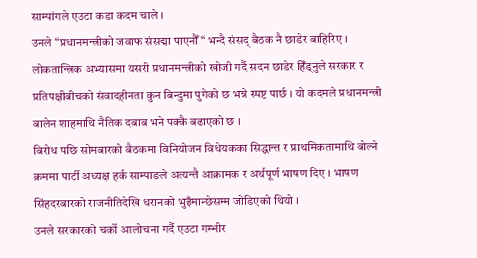साम्पांगले एउटा कडा कदम चाले ।
उनले “प्रधानमन्त्रीको जवाफ संसद्मा पाएनौँ“ भन्दै संसद् बैठक नै छाडेर बाहिरिए । लोकतान्त्रिक अभ्यासमा यसरी प्रधानमन्त्रीको खोजी गर्दै सदन छाडेर हिँड्नुले सरकार र प्रतिपक्षीबीचको संवादहीनता कुन बिन्दुमा पुगेको छ भन्ने स्पष्ट पार्छ । यो कदमले प्रधानमन्त्री बालेन शाहमाथि नैतिक दबाब भने पक्कै बढाएको छ ।
बिरोध पछि सोमबारको बैठकमा विनियोजन विधेयकका सिद्धान्त र प्राथमिकतामाथि बोल्ने क्रममा पार्टी अध्यक्ष हर्क साम्पाङले अत्यन्तै आक्रामक र अर्थपूर्ण भाषण दिए । भाषण सिंहदरबारको राजनीतिदेखि धरानको भुइँमान्छेसम्म जोडिएको थियो ।
उनले सरकारको चर्को आलोचना गर्दै एउटा गम्भीर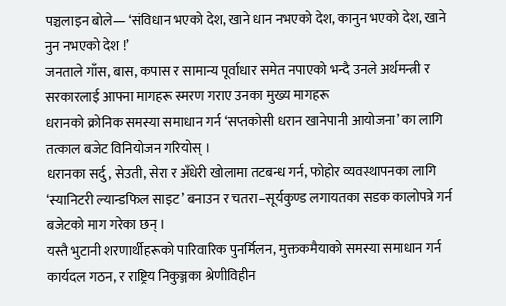पञ्चलाइन बोले— ‘संविधान भएको देश, खाने धान नभएको देश, कानुन भएको देश, खाने नुन नभएको देश !’
जनताले गाँस, बास, कपास र सामान्य पूर्वाधार समेत नपाएको भन्दै उनले अर्थमन्त्री र सरकारलाई आफ्ना मागहरू स्मरण गराए उनका मुख्य मागहरू
धरानको क्रोनिक समस्या समाधान गर्न ‘सप्तकोसी धरान खानेपानी आयोजना’ का लागि तत्काल बजेट विनियोजन गरियोस् ।
धरानका सर्दु, सेउती, सेरा र अँधेरी खोलामा तटबन्ध गर्न, फोहोर व्यवस्थापनका लागि ‘स्यानिटरी ल्यान्डफिल साइट’ बनाउन र चतरा–सूर्यकुण्ड लगायतका सडक कालोपत्रे गर्न बजेटको माग गरेका छन् ।
यस्तै भुटानी शरणार्थीहरूको पारिवारिक पुनर्मिलन, मुक्तकमैयाको समस्या समाधान गर्न कार्यदल गठन, र राष्ट्रिय निकुञ्जका श्रेणीविहीन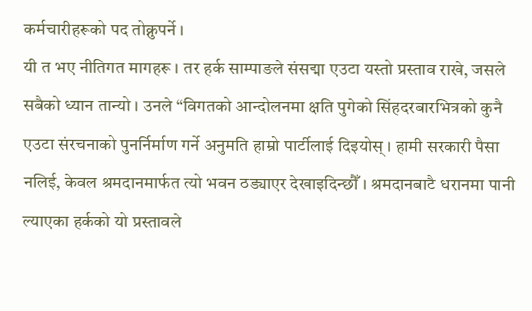कर्मचारीहरूको पद तोक्नुपर्ने ।
यी त भए नीतिगत मागहरू । तर हर्क साम्पाङले संसद्मा एउटा यस्तो प्रस्ताव राखे, जसले सबैको ध्यान तान्यो । उनले “विगतको आन्दोलनमा क्षति पुगेको सिंहदरबारभित्रको कुनै एउटा संरचनाको पुनर्निर्माण गर्ने अनुमति हाम्रो पार्टीलाई दिइयोस् । हामी सरकारी पैसा नलिई, केवल श्रमदानमार्फत त्यो भवन ठड्याएर देखाइदिन्छौँ । श्रमदानबाटै धरानमा पानी ल्याएका हर्कको यो प्रस्तावले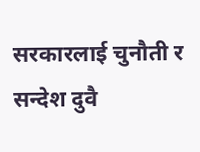सरकारलाई चुनौती र सन्देश दुवै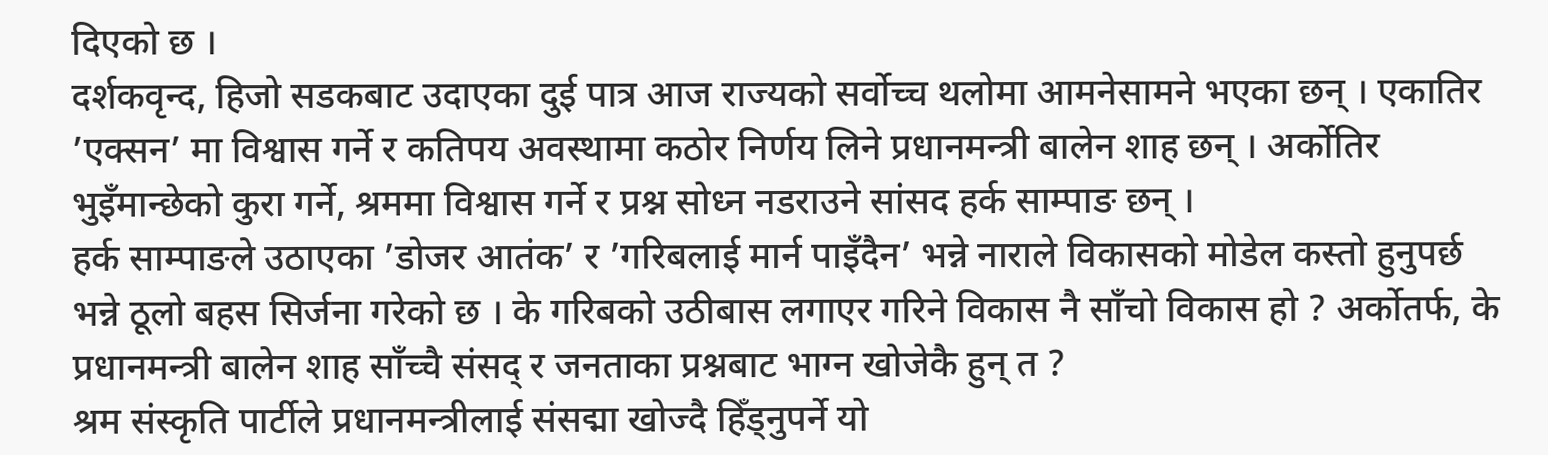दिएको छ ।
दर्शकवृन्द, हिजो सडकबाट उदाएका दुई पात्र आज राज्यको सर्वोच्च थलोमा आमनेसामने भएका छन् । एकातिर ’एक्सन’ मा विश्वास गर्ने र कतिपय अवस्थामा कठोर निर्णय लिने प्रधानमन्त्री बालेन शाह छन् । अर्कोतिर भुइँमान्छेको कुरा गर्ने, श्रममा विश्वास गर्ने र प्रश्न सोध्न नडराउने सांसद हर्क साम्पाङ छन् ।
हर्क साम्पाङले उठाएका ’डोजर आतंक’ र ’गरिबलाई मार्न पाइँदैन’ भन्ने नाराले विकासको मोडेल कस्तो हुनुपर्छ भन्ने ठूलो बहस सिर्जना गरेको छ । के गरिबको उठीबास लगाएर गरिने विकास नै साँचो विकास हो ? अर्कोतर्फ, के प्रधानमन्त्री बालेन शाह साँच्चै संसद् र जनताका प्रश्नबाट भाग्न खोजेकै हुन् त ?
श्रम संस्कृति पार्टीले प्रधानमन्त्रीलाई संसद्मा खोज्दै हिँड्नुपर्ने यो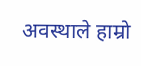अवस्थाले हाम्रो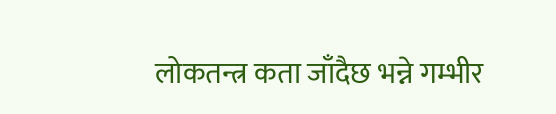लोकतन्त्र कता जाँदैछ भन्ने गम्भीर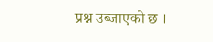प्रश्न उब्जाएको छ ।